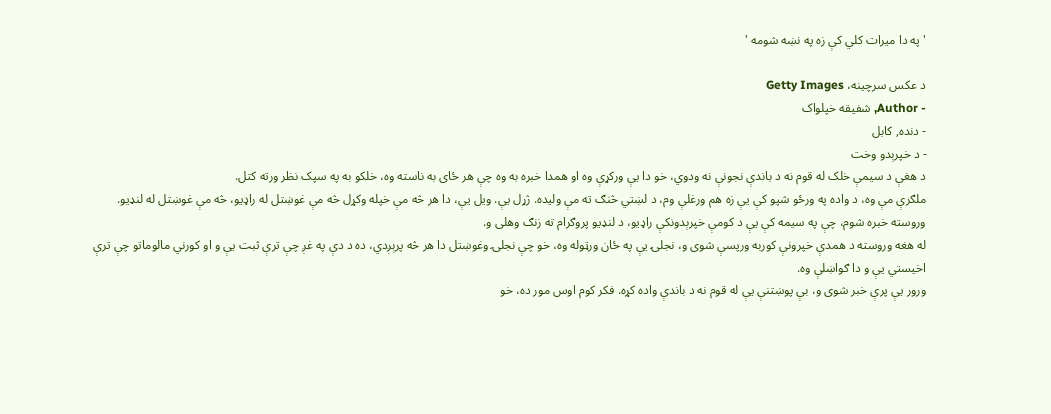' په دا میرات کلي کې زه په نښه شومه '

د عکس سرچینه، Getty Images
- Author, شفیقه خپلواک
- دنده, کابل
- د خپرېدو وخت
د هغې د سیمې خلک له قوم نه د باندې نجونې نه ودوي، خو دا یې ورکړې وه او همدا خبره به وه چې هر ځای به ناسته وه، خلکو به په سپک نظر ورته کتل.
ملګرې مې وه، د واده په ورځو شپو کې یې زه هم ورغلې وم، د لښتي څنګ ته مې ولیده. ژړل یې. ویل یې، دا هر څه مې خپله وکړل څه مې غوښتل له راډیو، څه مې غوښتل له لنډیو.
وروسته خبره شوم، چې په سیمه کې یې د کومې خپرېدونکې راډیو، د لنډیو پروګرام ته زنګ وهلی و.
له هغه وروسته د همدې خپرونې کوربه ورپسې شوی و، نجلۍ یې په ځان ورټوله وه، خو چې نجلۍ وغوښتل دا هر څه پرېږدي، ده د دې په غږ چې ترې ثبت یې و او کورني مالوماتو چې ترې اخیستي یې و دا ګواښلې وه.
ورور یې پرې خبر شوی و، بې پوښتنې یې له قوم نه د باندې واده کړه. فکر کوم اوس مور ده، خو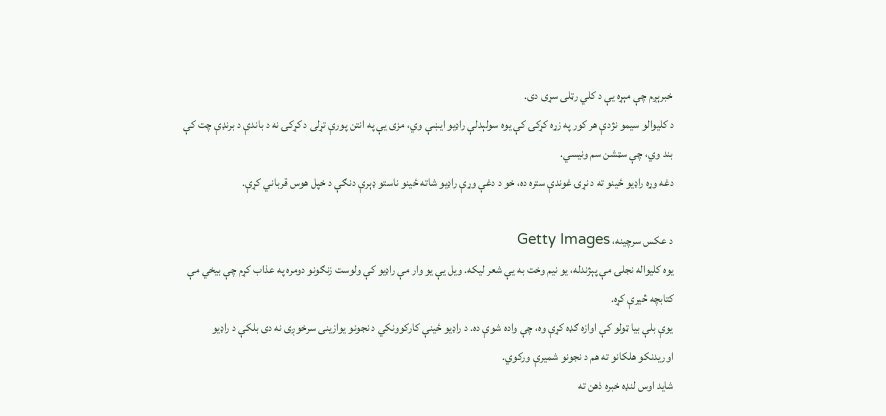خبرېږم چې مېړه یې د کلي رټلی سړی دی.
د کليوالو سیمو نژدې هر کور په زړه کړکۍ کې یوه سولېدلې راډیو ایښې وي، مزی یې په انتن پورې تړلی د کړکۍ نه د باندې د برنډې چت کې بند وي، چې سټشن سم ونیسي.
دغه وړه راډیو ځینو ته د نړۍ غوندې ستره ده، خو د دغې وړې راډیو شاته ځینو ناستو ډېرې دنګې د خپل هوس قرباني کړې.

د عکس سرچینه، Getty Images
یوه کلیواله نجلۍ مې پېژندله، یو نیم وخت به یې شعر لیکه. ویل یې یو وار مې راډیو کې ولوست زنګونو دومره په عذاب کړم چې بیخي مې کتابچه څیرې کړه.
یوې بلې بیا ټولو کې اوازه ګډه کړې وه، چې واده شوې ده. د راډیو ځینې کارکوونکي د نجونو یوازینی سرخوږی نه دی بلکې د راډیو اوریدنکو هلکانو ته هم د نجونو شمیرې ورکوي.
شاید اوس لنډه خبره ذهن ته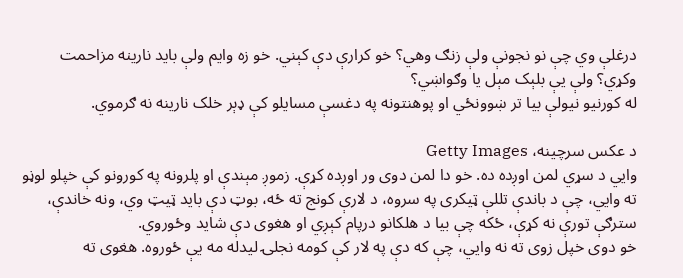درغلې وي چې نو نجونې ولې زنګ وهي؟ خو کرارې دې کېني. خو زه وایم ولې باید نارینه مزاحمت وکړي؟ ولې یې بلېک مېل یا وګواښي؟
له کورنیو نیولې بیا تر ښوونځي او پوهنتونه په دغسې مسایلو کې ډېر خلک نارینه نه ګرموي.

د عکس سرچینه، Getty Images
وايي د سړي لمن اوږده ده. خو دا لمن دوی ور اوږده کړې. زموږ مېندې او پلرونه په کورونو کې خپلو لوڼو ته وايي، چې د باندې تللې ټیکری په سروه، د لارې کونج ته ځه، بوټ دې باید ټیټ وي، ونه خاندې، سترګې تورې نه کړې، ځکه چې بیا د هلکانو درپام کېږي او هغوی دې شاید وځوروي.
خو دوی خپل زوی ته نه وايي، چې که دې په لار کې کومه نجلۍ لیدله مه یې ځوروه. هغوی ته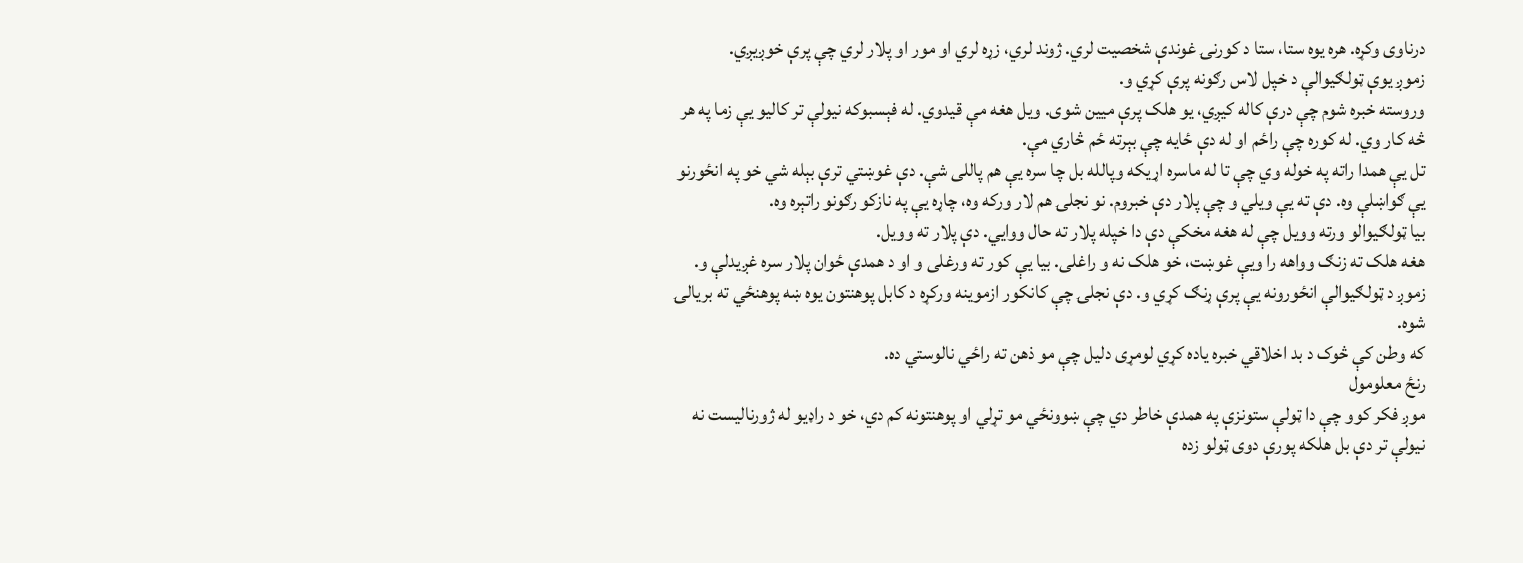درناوی وکړه. هره یوه ستا، ستا د کورنۍ غوندې شخصیت لري. ژوند لري، زړه لري او مور او پلار لري چې پرې خوږیږي.
زموږ یوې ټولګیوالې د خپل لاس رګونه پرې کړي و.
وروسته خبره شوم چې درې کاله کیږي، یو هلک پرې میین شوی. ویل هغه مې قیدوي. له فېسبوکه نیولې تر کالیو یې زما په هر څه کار وي. له کوره چې راځم او له دې ځایه چې بېرته ځم څاري مې.
تل یې همدا راته په خوله وي چې تا له ماسره اړیکه وپالله بل چا سره یې هم پاللی شې. دې غوښتي ترې بېله شي خو په انځورنو یې ګواښلې وه. دې ته یې ویلي و چې پلار دې خبروم. نو نجلۍ هم لار ورکه وه، چاړه یې په نازکو رګونو راتېره وه.
بیا ټولګیوالو ورته وویل چې له هغه مخکې دې دا خپله پلار ته حال ووايي. دې پلار ته وویل.
هغه هلک ته زنګ وواهه را ويې غوښت، خو هلک نه و راغلی. بیا یې کور ته ورغلی و او د همدې ځوان پلار سره غږیدلې و.
زموږ د ټولګیوالې انځورونه یې پرې ړنګ کړي و. دې نجلۍ چې کانکور ازموینه ورکړه د کابل پوهنتون يوه ښه پوهنځي ته بریالۍ شوه.
که وطن کې څوک د بد اخلاقي خبره یاده کړي لومړی دلیل چې مو ذهن ته راځي نالوستي ده.
رنځ معلومول
موږ فکر کوو چې دا ټولې ستونزې په همدې خاطر دي چې ښوونځي مو تړلي او پوهنتونه کم دي، خو د راډیو له ژورنالیست نه نیولې تر دې بل هلکه پورې دوی ټولو زده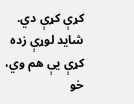کړې کړې دي.
شاید لوړې زده کړې یې هم وي، خو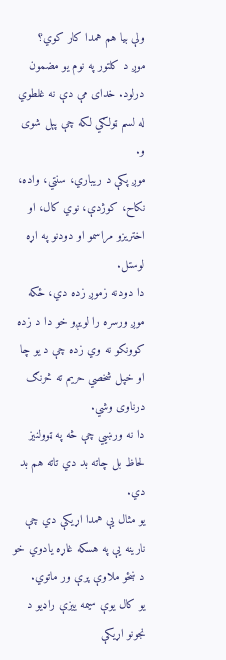ولې بیا هم همدا کار کوي؟
موږ د کلتور په نوم یو مضمون درلود. خدای مې دې نه غلطوي له لسم ټولګي لکه چې پېل شوی و.
موږ پکې د ریباري، سنتي، واده، نکاح، کوژدې، نوي کال، او اختریزو مراسمو او دودنو په اړه لوستل.
دا دودنه زموږ زده دي، ځکه موږ ورسره را لویږو خو دا د زده کوونکو نه وي زده چې د یو چا او خپل شخصي حریم ته څرنګ درناوی وشي.
دا نه ورښيي چې څه په ټوولنیز لحاظ بل چاته بد دي تاته هم بد دي.
یو مثال یې همدا اړیکې دي چې نارینه یې په هسکه غاړه یادوي خو د ښځو ملاوې پرې ور ماتوي.
یو کال یوې سیمه ییزې راډیو د نجونو اړیکې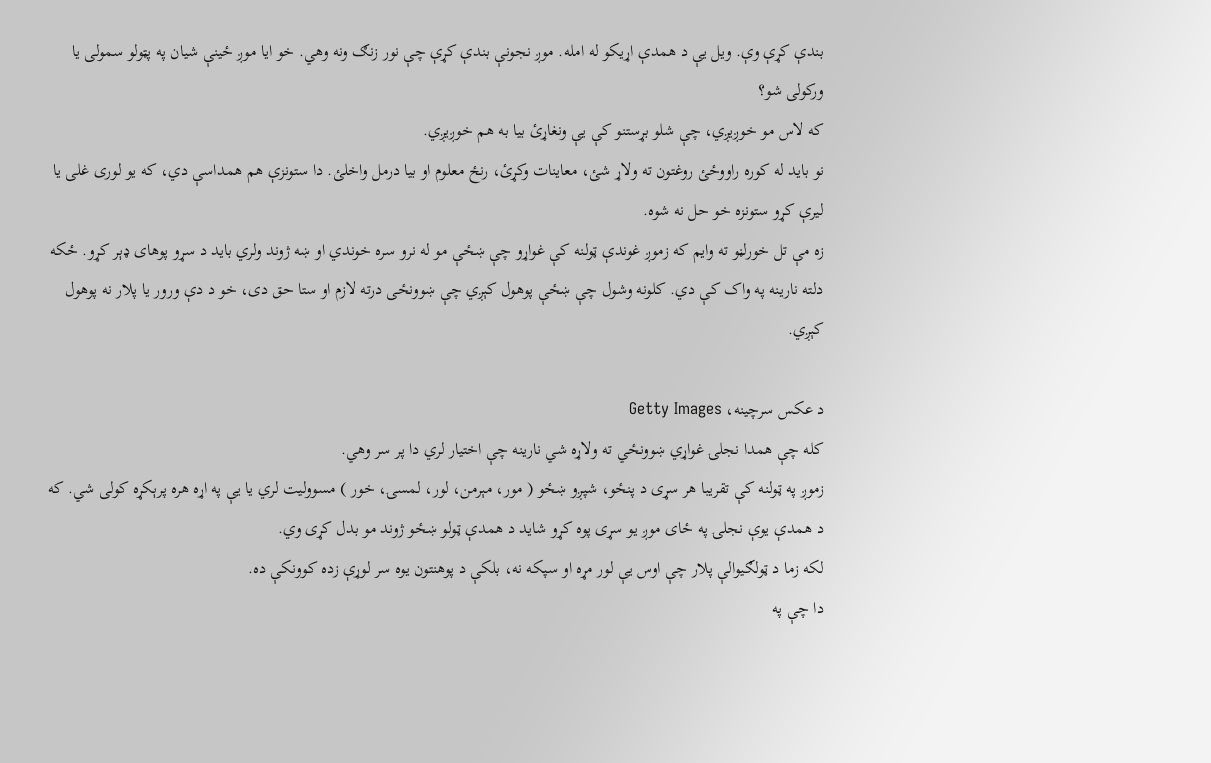بندې کړې وې. ویل یې د همدې اړیکو له امله. موږ نجونې بندې کړې چې نور زنګ ونه وهي. خو ایا موږ ځینې شیان په پټولو سمولی یا ورکولی شو؟
که لاس مو خوږیږي، چې شلو بړستنو کې یې ونغاړئ بیا به هم خوږیږي.
نو باید له کوره راووځئ روغتون ته ولاړ شئ، معاینات وکړئ، رنځ معلوم او بیا درمل واخلئ. دا ستونزې هم همداسې دي، که یو لوری غلی یا لیرې کړو ستونزه خو حل نه شوه.
زه مې تل خورلڼو ته وایم که زموږ غوندې ټولنه کې غواړو چې ښځې مو له نرو سره خوندي او ښه ژوند ولري باید د سړو پوهای ډېر کړو. ځکه دلته نارینه په واک کې دي. کلونه وشول چې ښځې پوهول کېږي چې ښوونځی درته لازم او ستا حق دی، خو د دې ورور یا پلار نه پوهول کېږي.

د عکس سرچینه، Getty Images
کله چې همدا نجلۍ غواړي ښوونځي ته ولاړه شي نارینه چې اختیار لري دا پر سر وهي.
زموږ په ټولنه کې تقریبا هر سړی د پنځو، شپږو ښځو ( مور، مېرمن، لور، لمسۍ، خور ) مسوولیت لري یا یې په اړه هره پرېکړه کولی شي. که د همدې یوې نجلۍ په ځای موږ یو سړی پوه کړو شاید د همدې ټولو ښځو ژوند مو بدل کړی وي.
لکه زما د ټولګیوالې پلار چې اوس یې لور مړه او سپکه نه، بلکې د پوهنتون یوه سر لوړې زده کوونکې ده.
دا چې په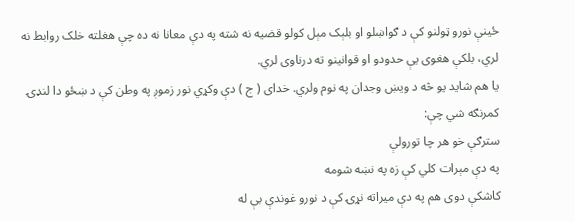ځینې نورو ټولنو کې د ګواښلو او بلېک مېل کولو قضیه نه شته په دې معانا نه ده چې هغلته خلک روابط نه لري، بلکې هغوی یې حدودو او قوانینو ته درناوی لري.
یا هم شاید یو څه د ویښ وجدان په نوم ولري. خدای ( ج ) دې وکړي نور زموږ په وطن کې د ښځو دا لنډۍ کمرنګه شي چې:
سترګې خو هر چا تورولې
په دې مېرات کلي کې زه په نښه شومه
کاشکې دوی هم په دې میراته نړۍ کې د نورو غوندې بې له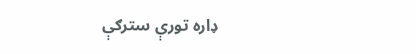ډاره تورې سترګې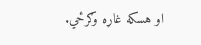او هسکه غاړه وګرځي.